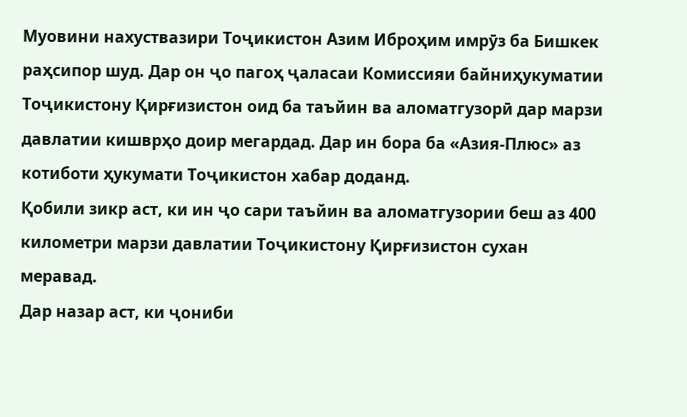Муовини нахуствазири Тоҷикистон Азим Иброҳим имрӯз ба Бишкек раҳсипор шуд. Дар он ҷо пагоҳ ҷаласаи Комиссияи байниҳукуматии Тоҷикистону Қирғизистон оид ба таъйин ва аломатгузорӣ дар марзи давлатии кишврҳо доир мегардад. Дар ин бора ба «Азия-Плюс» аз котиботи ҳукумати Тоҷикистон хабар доданд.
Қобили зикр аст, ки ин ҷо сари таъйин ва аломатгузории беш аз 400 километри марзи давлатии Тоҷикистону Қирғизистон сухан меравад.
Дар назар аст, ки ҷониби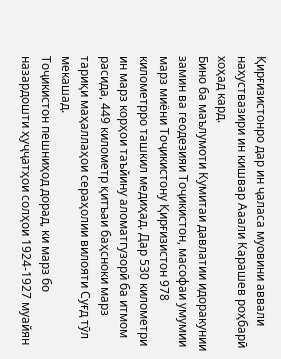Қирғизистонро дар ин ҷаласа муовини аввали нахуствазири ин кишвар Ааали Карашев роҳбарӣ хоҳад кард.
Бино ба маълумоти Кумитаи давлатии идоракунии замин ва геодезияи Тоҷикистон, масофаи умумии марз миёни Тоҷикистону Қирғизистон 978 километрро ташкил медиҳад. Дар 530 километри ин марз корҳои таъйину аломатгузорӣ ба итмом расида, 449 километр қитъаи баҳсноки марз тариқи маҳаллаҳои сераҳолии вилояти Суғд тӯл мекашад.
Тоҷикистон пешниҳод дорад, ки марз бо назардошти ҳуҷҷатҳои солҳои 1924-1927 муайян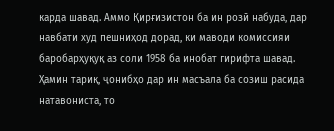карда шавад. Аммо Қирғизистон ба ин розӣ набуда, дар навбати худ пешниҳод дорад, ки маводи комиссияи баробарҳуқуқ аз соли 1958 ба инобат гирифта шавад.
Ҳамин тариқ, ҷонибҳо дар ин масъала ба созиш расида натавониста, то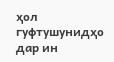ҳол гуфтушунидҳо дар ин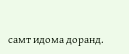самт идома доранд.